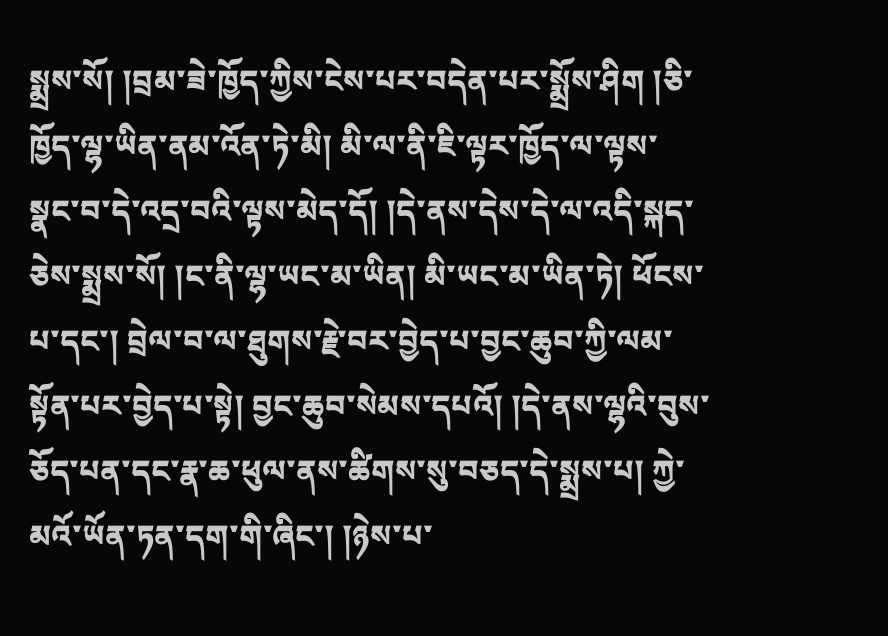སྨྲས་སོ། །བྲམ་ཟེ་ཁྱོད་ཀྱིས་ངེས་པར་བདེན་པར་སྨྲོས་ཤིག །ཅི་ཁྱོད་ལྷ་ཡིན་ནམ་འོན་ཏེ་མི། མི་ལ་ནི་ཇི་ལྟར་ཁྱོད་ལ་ལྟས་སྣང་བ་དེ་འདྲ་བའི་ལྟས་མེད་དོ། །དེ་ནས་དེས་དེ་ལ་འདི་སྐད་ཅེས་སྨྲས་སོ། །ང་ནི་ལྷ་ཡང་མ་ཡིན། མི་ཡང་མ་ཡིན་ཏེ། ཕོངས་པ་དང་། བྲེལ་བ་ལ་ཐུགས་རྗེ་བར་བྱེད་པ་བྱང་ཆུབ་ཀྱི་ལམ་སྟོན་པར་བྱེད་པ་སྟེ། བྱང་ཆུབ་སེམས་དཔའོ། །དེ་ནས་ལྷའི་བུས་ཅོད་པན་དང་རྣ་ཆ་ཕུལ་ནས་ཚིགས་སུ་བཅད་དེ་སྨྲས་པ། ཀྱེ་མའོ་ཡོན་ཏན་དག་གི་ཞིང་། །ཉེས་པ་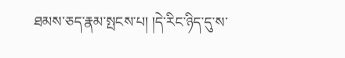ཐམས་ཅད་རྣམ་སྤངས་པ། །དེ་རིང་ཉིད་དུ་ས་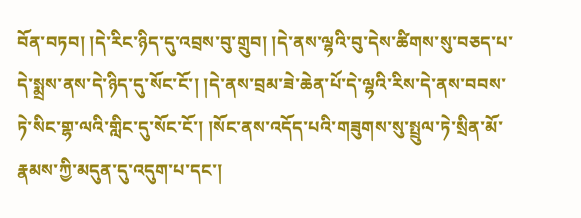བོན་བཏབ། །དེ་རིང་ཉིད་དུ་འབྲས་བུ་གྲུབ། །དེ་ནས་ལྷའི་བུ་དེས་ཚིགས་སུ་བཅད་པ་དེ་སྨྲས་ནས་དེ་ཉིད་དུ་སོང་ངོ་། །དེ་ནས་བྲམ་ཟེ་ཆེན་པོ་དེ་ལྷའི་རིས་དེ་ནས་བབས་ཏེ་སིང་གྷ་ལའི་གླིང་དུ་སོང་ངོ་། །སོང་ནས་འདོད་པའི་གཟུགས་སུ་སྤྲུལ་ཏེ་སྲིན་མོ་རྣམས་ཀྱི་མདུན་དུ་འདུག་པ་དང་།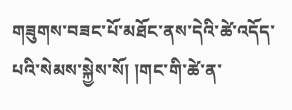གཟུགས་བཟང་པོ་མཐོང་ནས་དེའི་ཚེ་འདོད་པའི་སེམས་སྐྱེས་སོ། །གང་གི་ཚེ་ན་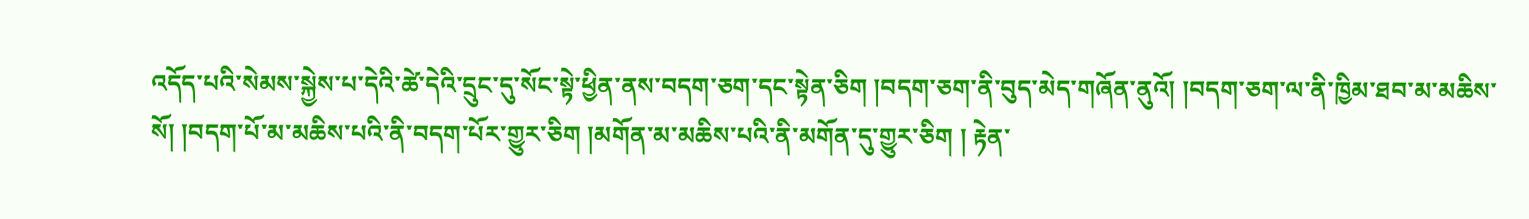འདོད་པའི་སེམས་སྐྱེས་པ་དེའི་ཚེ་དེའི་དྲུང་དུ་སོང་སྟེ་ཕྱིན་ནས་བདག་ཅག་དང་སྟེན་ཅིག །བདག་ཅག་ནི་བུད་མེད་གཞོན་ནུའོ། །བདག་ཅག་ལ་ནི་ཁྱིམ་ཐབ་མ་མཆིས་སོ། །བདག་པོ་མ་མཆིས་པའི་ནི་བདག་པོར་གྱུར་ཅིག །མགོན་མ་མཆིས་པའི་ནི་མགོན་དུ་གྱུར་ཅིག ། རྟེན་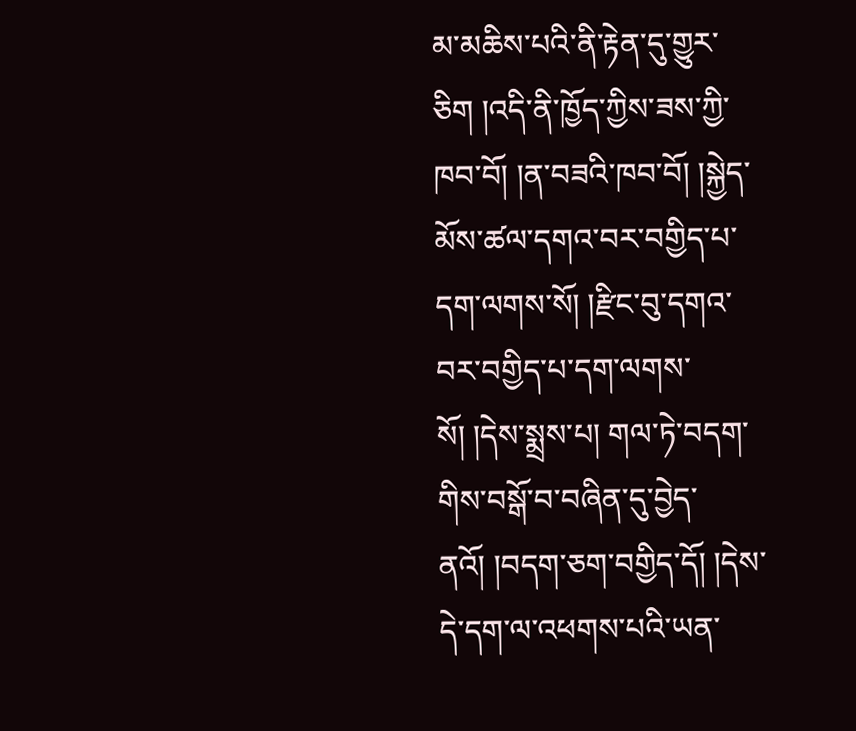མ་མཆིས་པའི་ནི་རྟེན་དུ་གྱུར་ཅིག །འདི་ནི་ཁྱོད་ཀྱིས་ཟས་ཀྱི་ཁབ་བོ། །ན་བཟའི་ཁབ་བོ། །སྐྱེད་མོས་ཚལ་དགའ་བར་བགྱིད་པ་དག་ལགས་སོ། །རྫིང་བུ་དགའ་བར་བགྱིད་པ་དག་ལགས་སོ། །དེས་སྨྲས་པ། གལ་ཏེ་བདག་གིས་བསྒོ་བ་བཞིན་དུ་བྱེད་ནའོ། །བདག་ཅག་བགྱིད་དོ། །དེས་དེ་དག་ལ་འཕགས་པའི་ཡན་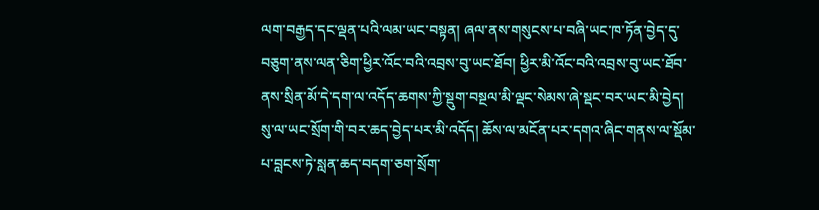ལག་བརྒྱད་དང་ལྡན་པའི་ལམ་ཡང་བསྟན། ཞལ་ནས་གསུངས་པ་བཞི་ཡང་ཁ་ཏོན་བྱེད་དུ་བཅུག་ནས་ལན་ཅིག་ཕྱིར་འོང་བའི་འབྲས་བུ་ཡང་ཐོབ། ཕྱིར་མི་འོང་བའི་འབྲས་བུ་ཡང་ཐོབ་ནས་སྲིན་མོ་དེ་དག་ལ་འདོད་ཆགས་ཀྱི་སྡུག་བསྔལ་མི་ལྡང་སེམས་ཞེ་སྡང་བར་ཡང་མི་བྱེད། སུ་ལ་ཡང་སྲོག་གི་བར་ཆད་བྱེད་པར་མི་འདོད། ཆོས་ལ་མངོན་པར་དགའ་ཞིང་གནས་ལ་སྡོམ་པ་བླངས་ཏེ་སླན་ཆད་བདག་ཅག་སྲོག་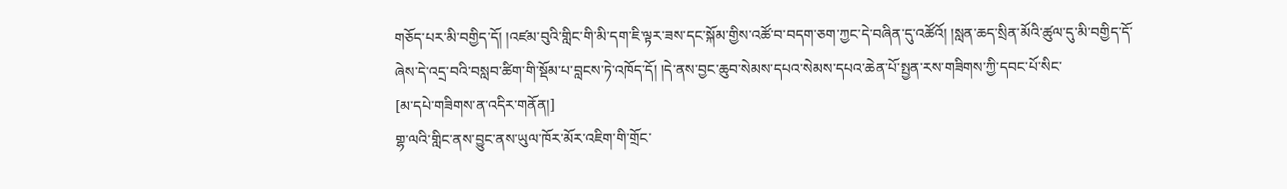གཅོད་པར་མི་བགྱིད་དོ། །འཛམ་བུའི་གླིང་གི་མི་དག་ཇི་ལྟར་ཟས་དང་སྐོམ་གྱིས་འཚོ་བ་བདག་ཅག་ཀྱང་དེ་བཞིན་དུ་འཚོའོ། །སླན་ཆད་སྲིན་མོའི་ཚུལ་དུ་མི་བགྱིད་དོ་ཞེས་དེ་འདྲ་བའི་བསླབ་ཚིག་གི་སྡོམ་པ་བླངས་ཏེ་འཁོད་དོ། །དེ་ནས་བྱང་ཆུབ་སེམས་དཔའ་སེམས་དཔའ་ཆེན་པོ་སྤྱན་རས་གཟིགས་ཀྱི་དབང་པོ་སིང་
[མ་དཔེ་གཟིགས་ན་འདིར་གནོན།]
གྷ་ལའི་གླིང་ནས་བྱུང་ནས་ཡུལ་ཁོར་མོར་འཇིག་གི་གྲོང་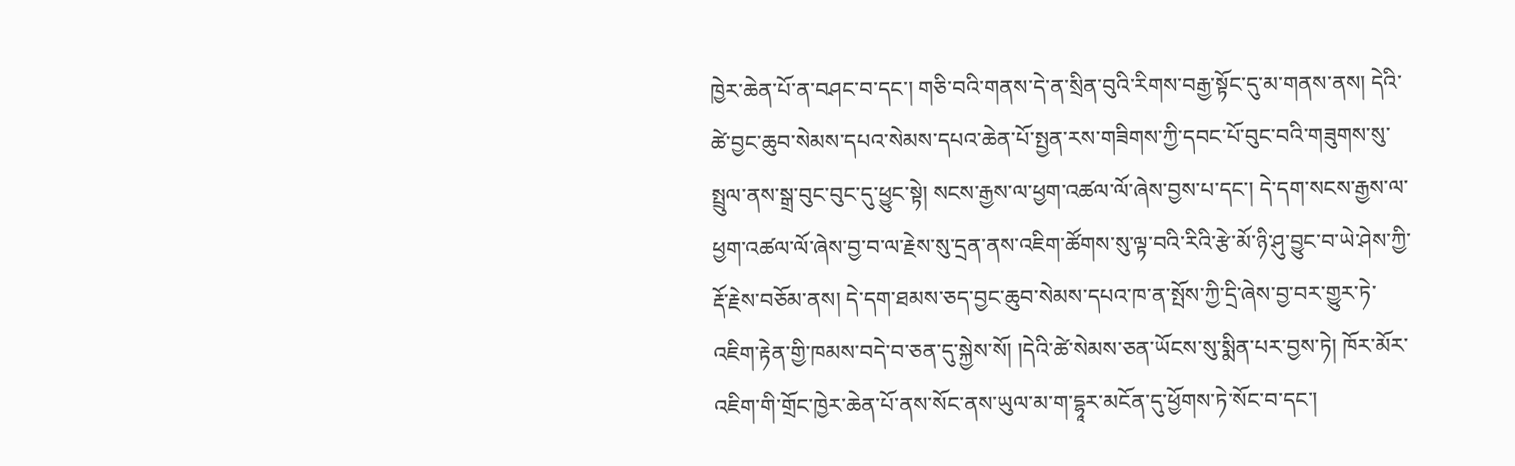ཁྱེར་ཆེན་པོ་ན་བཤང་བ་དང་། གཅི་བའི་གནས་དེ་ན་སྲིན་བུའི་རིགས་བརྒྱ་སྟོང་དུ་མ་གནས་ནས། དེའི་ཚེ་བྱང་ཆུབ་སེམས་དཔའ་སེམས་དཔའ་ཆེན་པོ་སྤྱན་རས་གཟིགས་ཀྱི་དབང་པོ་བུང་བའི་གཟུགས་སུ་སྤྲུལ་ནས་སྒྲ་བུང་བུང་དུ་ཕྱུང་སྟེ། སངས་རྒྱས་ལ་ཕྱག་འཚལ་ལོ་ཞེས་བྱས་པ་དང་། དེ་དག་སངས་རྒྱས་ལ་ཕྱག་འཚལ་ལོ་ཞེས་བྱ་བ་ལ་རྗེས་སུ་དྲན་ནས་འཇིག་ཚོགས་སུ་ལྟ་བའི་རིའི་རྩེ་མོ་ཉི་ཤུ་བྱུང་བ་ཡེ་ཤེས་ཀྱི་རྡོ་རྗེས་བཅོམ་ནས། དེ་དག་ཐམས་ཅད་བྱང་ཆུབ་སེམས་དཔའ་ཁ་ན་སྤོས་ཀྱི་དྲི་ཞེས་བྱ་བར་གྱུར་ཏེ་འཇིག་རྟེན་གྱི་ཁམས་བདེ་བ་ཅན་དུ་སྐྱེས་སོ། །དེའི་ཚེ་སེམས་ཅན་ཡོངས་སུ་སྨིན་པར་བྱས་ཏེ། ཁོར་མོར་འཇིག་གི་གྲོང་ཁྱེར་ཆེན་པོ་ནས་སོང་ནས་ཡུལ་མ་ག་དྷཱར་མངོན་དུ་ཕྱོགས་ཏེ་སོང་བ་དང་།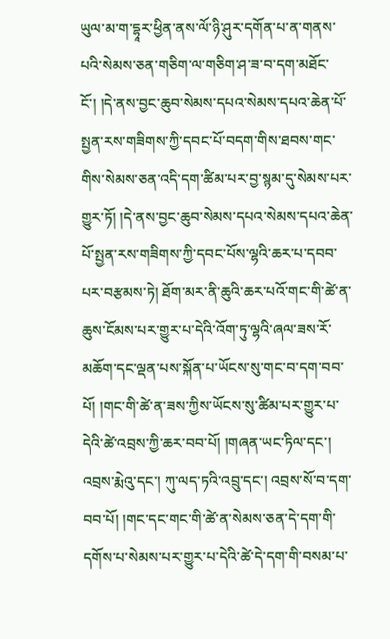ཡུལ་མ་ག་དྷཱར་ཕྱིན་ནས་ལོ་ཉི་ཤུར་དགོན་པ་ན་གནས་པའི་སེམས་ཅན་གཅིག་ལ་གཅིག་ཤ་ཟ་བ་དག་མཐོང་ངོ་། །དེ་ནས་བྱང་ཆུབ་སེམས་དཔའ་སེམས་དཔའ་ཆེན་པོ་སྤྱན་རས་གཟིགས་ཀྱི་དབང་པོ་བདག་གིས་ཐབས་གང་གིས་སེམས་ཅན་འདི་དག་ཚིམ་པར་བྱ་སྙམ་དུ་སེམས་པར་གྱུར་ཏོ། །དེ་ནས་བྱང་ཆུབ་སེམས་དཔའ་སེམས་དཔའ་ཆེན་པོ་སྤྱན་རས་གཟིགས་ཀྱི་དབང་པོས་ལྷའི་ཆར་པ་དབབ་པར་བརྩམས་ཏེ། ཐོག་མར་ནི་ཆུའི་ཆར་པའོ་གང་གི་ཚེ་ན་ཆུས་ངོམས་པར་གྱུར་པ་དེའི་འོག་ཏུ་ལྷའི་ཞལ་ཟས་རོ་མཆོག་དང་ལྡན་པས་སྐོན་པ་ཡོངས་སུ་གང་བ་དག་བབ་པོ། །གང་གི་ཚེ་ན་ཟས་ཀྱིས་ཡོངས་སུ་ཚིམ་པར་གྱུར་པ་དེའི་ཚེ་འབྲས་ཀྱི་ཆར་བབ་པོ། །གཞན་ཡང་ཏིལ་དང་། འབྲས་རྨེའུ་དང་། ཀུ་ལད་ཏའི་འབྲུ་དང་། འབྲས་སོ་བ་དག་བབ་པོ། །གང་དང་གང་གི་ཚེ་ན་སེམས་ཅན་དེ་དག་གི་དགོས་པ་སེམས་པར་གྱུར་པ་དེའི་ཚེ་དེ་དག་གི་བསམ་པ་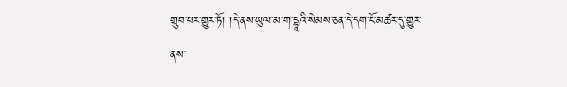གྲུབ་པར་གྱུར་ཏོ། །དེ་ནས་ཡུལ་མ་ག་དྷཱའི་སེམས་ཅན་དེ་དག་ངོ་མཚར་དུ་གྱུར་ནས་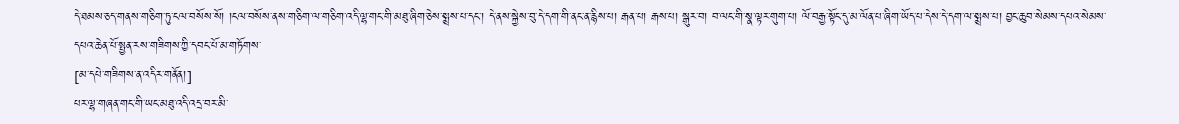དེ་ཐམས་ཅད་གནས་གཅིག་ཏུ་ངལ་བསོས་སོ། །ངལ་བསོས་ནས་གཅིག་ལ་གཅིག་འདི་ལྷ་གང་གི་མཐུ་ཞིག་ཅེས་སྨྲས་པ་དང་། དེ་ནས་སྐྱེས་བུ་དེ་དག་གི་ནང་ན་རྙིས་པ། རྒན་པ། རྒས་པ། སྒུར་བ། བ་ལང་གི་སྣ་ལྟར་གུག་པ། ལོ་བརྒྱ་སྟོང་དུ་མ་ལོན་པ་ཞིག་ཡོད་པ་དེས་དེ་དག་ལ་སྨྲས་པ། བྱང་ཆུབ་སེམས་དཔའ་སེམས་དཔའ་ཆེན་པོ་སྤྱན་རས་གཟིགས་ཀྱི་དབང་པོ་མ་གཏོགས་
[མ་དཔེ་གཟིགས་ན་འདིར་གནོན།]
པར་ལྷ་གཞན་གང་གི་ཡང་མཐུ་འདི་འདྲ་བར་མི་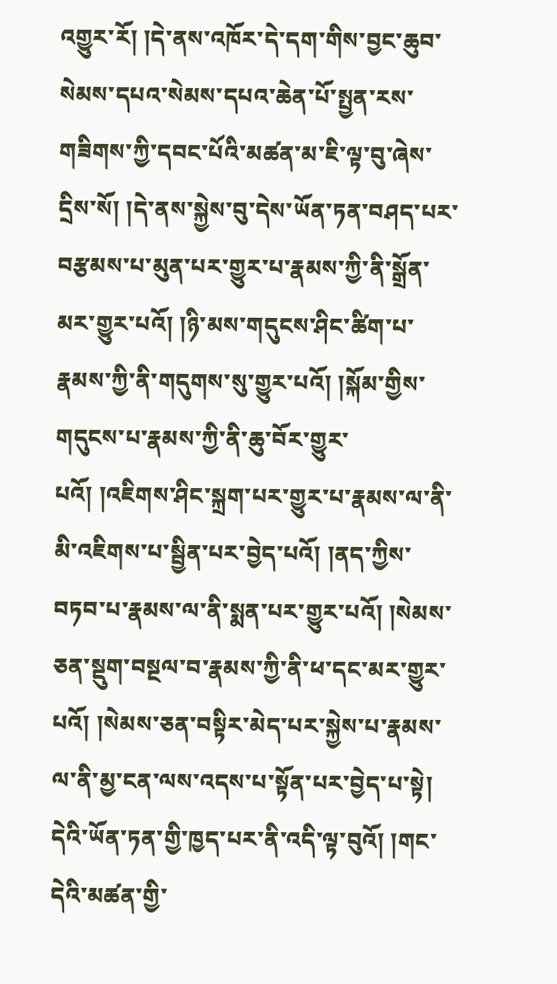འགྱུར་རོ། །དེ་ནས་འཁོར་དེ་དག་གིས་བྱང་ཆུབ་སེམས་དཔའ་སེམས་དཔའ་ཆེན་པོ་སྤྱན་རས་གཟིགས་ཀྱི་དབང་པོའི་མཚན་མ་ཇི་ལྟ་བུ་ཞེས་དྲིས་སོ། །དེ་ནས་སྐྱེས་བུ་དེས་ཡོན་ཏན་བཤད་པར་བརྩམས་པ་མུན་པར་གྱུར་པ་རྣམས་ཀྱི་ནི་སྒྲོན་མར་གྱུར་པའོ། །ཉི་མས་གདུངས་ཤིང་ཚིག་པ་རྣམས་ཀྱི་ནི་གདུགས་སུ་གྱུར་པའོ། །སྐོམ་གྱིས་གདུངས་པ་རྣམས་ཀྱི་ནི་ཆུ་བོར་གྱུར་པའོ། །འཇིགས་ཤིང་སྐྲག་པར་གྱུར་པ་རྣམས་ལ་ནི་མི་འཇིགས་པ་སྦྱིན་པར་བྱེད་པའོ། །ནད་ཀྱིས་བཏབ་པ་རྣམས་ལ་ནི་སྨན་པར་གྱུར་པའོ། །སེམས་ཅན་སྡུག་བསྔལ་བ་རྣམས་ཀྱི་ནི་ཕ་དང་མར་གྱུར་པའོ། །སེམས་ཅན་བསྟིར་མེད་པར་སྐྱེས་པ་རྣམས་ལ་ནི་མྱ་ངན་ལས་འདས་པ་སྟོན་པར་བྱེད་པ་སྟེ། དེའི་ཡོན་ཏན་གྱི་ཁྱད་པར་ནི་འདི་ལྟ་བུའོ། །གང་དེའི་མཚན་གྱི་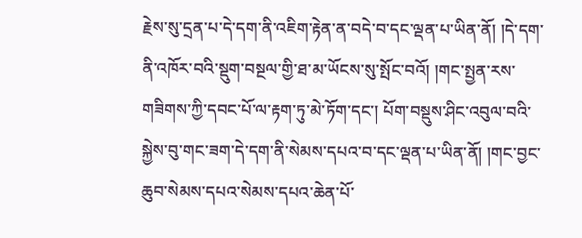རྗེས་སུ་དྲན་པ་དེ་དག་ནི་འཇིག་རྟེན་ན་བདེ་བ་དང་ལྡན་པ་ཡིན་ནོ། །དེ་དག་ནི་འཁོར་བའི་སྡུག་བསྔལ་གྱི་ཐ་མ་ཡོངས་སུ་སྤོང་བའོ། །གང་སྤྱན་རས་གཟིགས་ཀྱི་དབང་པོ་ལ་རྟག་ཏུ་མེ་ཏོག་དང་། པོག་བསྡུས་ཤིང་འབུལ་བའི་སྐྱེས་བུ་གང་ཟག་དེ་དག་ནི་སེམས་དཔའ་བ་དང་ལྡན་པ་ཡིན་ནོ། །གང་བྱང་ཆུབ་སེམས་དཔའ་སེམས་དཔའ་ཆེན་པོ་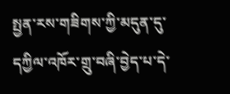སྤྱན་རས་གཟིགས་ཀྱི་མདུན་དུ་དཀྱིལ་འཁོར་གྲུ་བཞི་བྱེད་པ་དེ་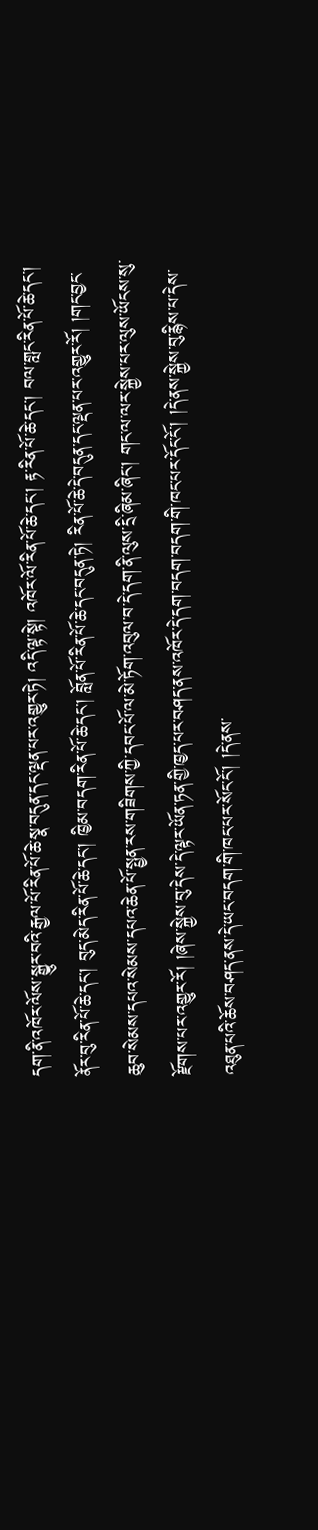དག་ནི་འཁོར་ལོས་སྒྱུར་བའི་རྒྱལ་པོ་རིན་པོ་ཆེ་སྣ་བདུན་དང་ལྡན་པར་འགྱུར་ཏེ། འདི་ལྟ་སྟེ། འཁོར་ལོ་རིན་པོ་ཆེ་དང་། རྟ་རིན་པོ་ཆེ་དང་། བལ་གླང་རིན་པོ་ཆེ་དང་། ནོར་བུ་རིན་པོ་ཆེ་དང་། བུད་མེད་རིན་པོ་ཆེ་དང་། ཁྱིམ་བདག་རིན་པོ་ཆེ་དང་། བློན་པོ་རིན་པོ་ཆེ་དང་བདུན་ཏེ། རིན་པོ་ཆེ་དེ་བདུན་དང་ལྡན་པར་འགྱུར་རོ། །གང་བྱང་ཆུབ་སེམས་དཔའ་སེམས་དཔའ་ཆེན་པོ་སྤྱན་རས་གཟིགས་ཀྱི་དབང་པོ་ལ་མེ་ཏོག་འབུལ་བ་དེ་དག་ནི་ལུས་དྲི་ཞིམ་ཞིང་། གང་ལ་ལར་སྐྱེས་པར་ལུས་ཡོངས་སུ་རྫོགས་པར་འགྱུར་རོ། །ཞེས་སྐྱེས་བུ་དེས་དེ་ལྟར་ཡོན་ཏན་གྱི་ཁྱད་པར་བཤད་ནས་འཁོར་དེ་དག་བདག་བདག་གི་ཁང་པར་དོང་ངོ་། །དེ་ནས་སྐྱེས་བུ་རྙིས་པ་དེས་འཐུན་པའི་ཆོས་བཤད་ནས་དེ་ཡང་བདག་གི་ཁང་པར་སོང་ངོ་། །དེ་ནས་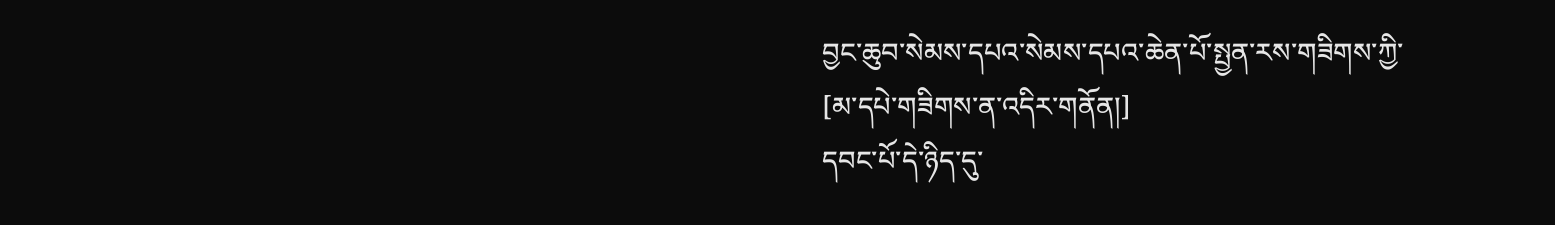བྱང་ཆུབ་སེམས་དཔའ་སེམས་དཔའ་ཆེན་པོ་སྤྱན་རས་གཟིགས་ཀྱི་
[མ་དཔེ་གཟིགས་ན་འདིར་གནོན།]
དབང་པོ་དེ་ཉིད་དུ་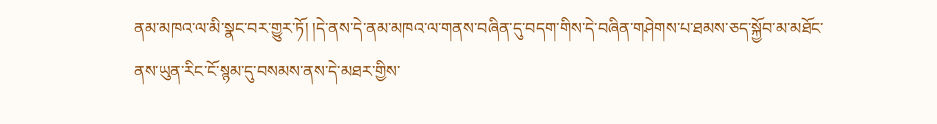ནམ་མཁའ་ལ་མི་སྣང་བར་གྱུར་ཏོ། །དེ་ནས་དེ་ནམ་མཁའ་ལ་གནས་བཞིན་དུ་བདག་གིས་དེ་བཞིན་གཤེགས་པ་ཐམས་ཅད་སྐྱོབ་མ་མཐོང་ནས་ཡུན་རིང་ངོ་སྙམ་དུ་བསམས་ནས་དེ་མཐར་གྱིས་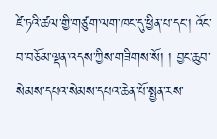ཛེ་ཏའི་ཚལ་གྱི་གཙུག་ལག་ཁང་དུ་ཕྱིན་པ་དང་། འོང་བ་བཅོམ་ལྡན་འདས་ཀྱིས་གཟིགས་སོ། ། བྱང་ཆུབ་སེམས་དཔའ་སེམས་དཔའ་ཆེན་པོ་སྤྱན་རས་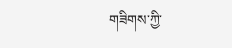གཟིགས་ཀྱི་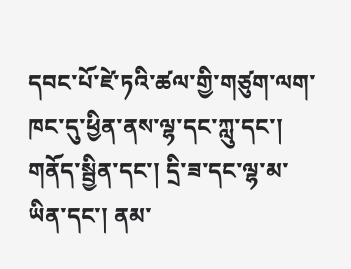དབང་པོ་ཛེ་ཏའི་ཚལ་གྱི་གཙུག་ལག་ཁང་དུ་ཕྱིན་ནས་ལྷ་དང་ཀླུ་དང་། གནོད་སྦྱིན་དང་། དྲི་ཟ་དང་ལྷ་མ་ཡིན་དང་། ནམ་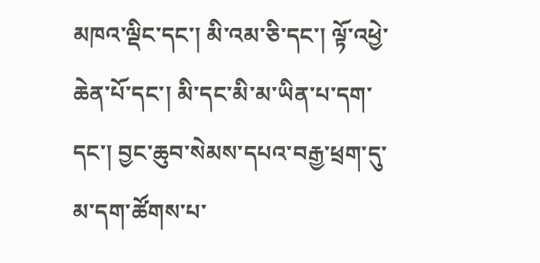མཁའ་ལྡིང་དང་། མི་འམ་ཅི་དང་། ལྟོ་འཕྱེ་ཆེན་པོ་དང་། མི་དང་མི་མ་ཡིན་པ་དག་དང་། བྱང་ཆུབ་སེམས་དཔའ་བརྒྱ་ཕྲག་དུ་མ་དག་ཚོགས་པ་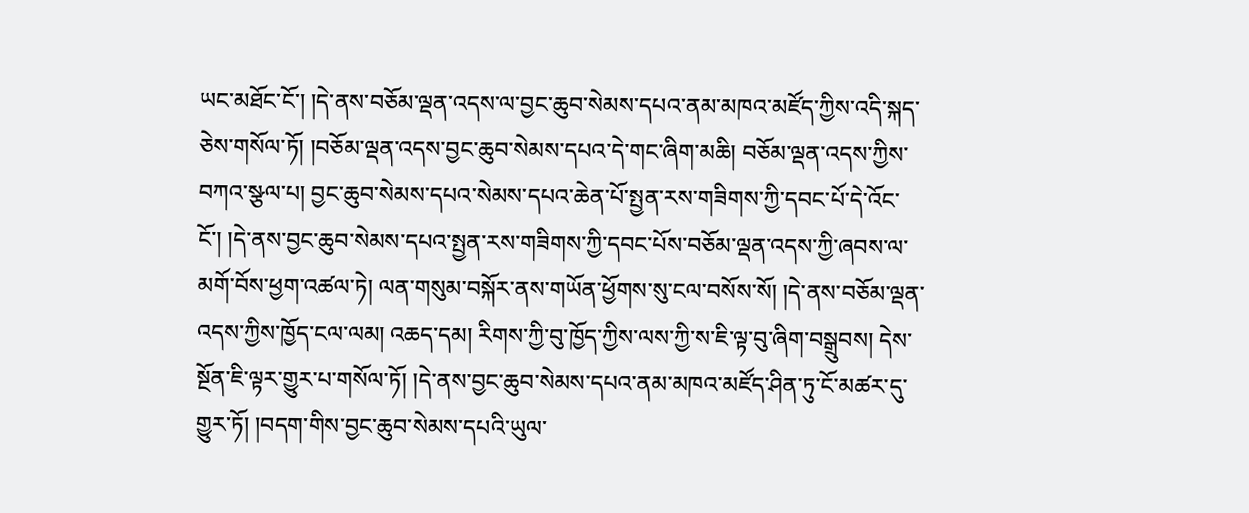ཡང་མཐོང་ངོ་། །དེ་ནས་བཅོམ་ལྡན་འདས་ལ་བྱང་ཆུབ་སེམས་དཔའ་ནམ་མཁའ་མཛོད་ཀྱིས་འདི་སྐད་ཅེས་གསོལ་ཏོ། །བཅོམ་ལྡན་འདས་བྱང་ཆུབ་སེམས་དཔའ་དེ་གང་ཞིག་མཆི། བཅོམ་ལྡན་འདས་ཀྱིས་བཀའ་སྩལ་པ། བྱང་ཆུབ་སེམས་དཔའ་སེམས་དཔའ་ཆེན་པོ་སྤྱན་རས་གཟིགས་ཀྱི་དབང་པོ་དེ་འོང་ངོ་། །དེ་ནས་བྱང་ཆུབ་སེམས་དཔའ་སྤྱན་རས་གཟིགས་ཀྱི་དབང་པོས་བཅོམ་ལྡན་འདས་ཀྱི་ཞབས་ལ་མགོ་བོས་ཕྱག་འཚལ་ཏེ། ལན་གསུམ་བསྐོར་ནས་གཡོན་ཕྱོགས་སུ་ངལ་བསོས་སོ། །དེ་ནས་བཅོམ་ལྡན་འདས་ཀྱིས་ཁྱོད་ངལ་ལམ། འཆད་དམ། རིགས་ཀྱི་བུ་ཁྱོད་ཀྱིས་ལས་ཀྱི་ས་ཇི་ལྟ་བུ་ཞིག་བསྒྲུབས། དེས་སྔོན་ཇི་ལྟར་གྱུར་པ་གསོལ་ཏོ། །དེ་ནས་བྱང་ཆུབ་སེམས་དཔའ་ནམ་མཁའ་མཛོད་ཤིན་ཏུ་ངོ་མཚར་དུ་གྱུར་ཏོ། །བདག་གིས་བྱང་ཆུབ་སེམས་དཔའི་ཡུལ་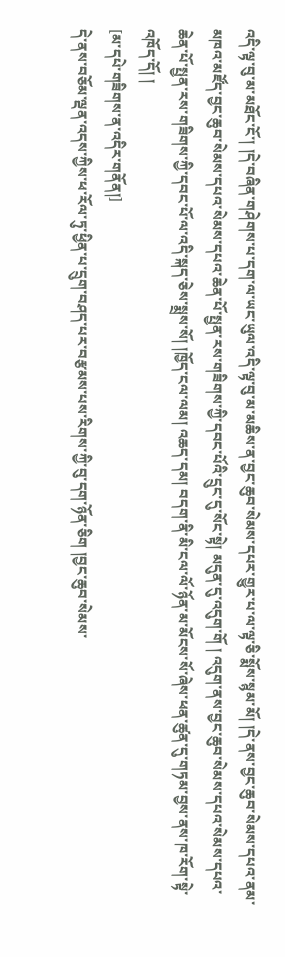འདི་ལྟ་བུ་མ་མཐོང་ངོ་། །དེ་བཞིན་གཤེགས་པ་དག་ལ་ཡང་ཡུལ་འདི་ལྟ་བུ་མ་མཆིས་ན་བྱང་ཆུབ་སེམས་དཔར་གྱུར་པ་ལ་ལྟ་ཅི་སྨོས་སྙམ་མོ། །དེ་ནས་བྱང་ཆུབ་སེམས་དཔའ་ནམ་མཁའ་མཛོད་བྱང་ཆུབ་སེམས་དཔའ་སེམས་དཔའ་ཆེན་པོ་སྤྱན་རས་གཟིགས་ཀྱི་དབང་པོའི་དྲུང་དུ་སོང་སྟེ། མདུན་དུ་འདུག་གོ ། འདུག་ནས་བྱང་ཆུབ་སེམས་དཔའ་སེམས་དཔའ་ཆེན་པོ་སྤྱན་རས་གཟིགས་ཀྱི་དབང་པོ་ལ་འདི་སྐད་ཅེས་སྨྲས་སོ། །ཁྱོད་ངལ་ལམ། འཆད་དམ། བདག་ནི་མི་ངལ་ལོ་ཉོན་མ་མོངས་སོ་ཞེས་ཕན་ཚུན་དུ་གཏམ་བྱས་ནས་ཁ་རོག་སྟེ་འཁོད་དོ། །
[མ་དཔེ་གཟིགས་ན་འདིར་གནོན།]
དེ་ནས་བཅོམ་ལྡན་འདས་ཀྱིས་ཕ་རོལ་ཏུ་ཕྱིན་པ་དྲུག་བཤད་པར་བརྩམས་པས་རིགས་ཀྱི་བུ་དག་ཉོན་ཅིག །བྱང་ཆུབ་སེམས་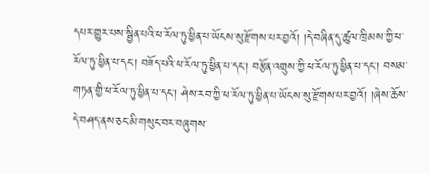དཔར་གྱུར་པས་སྦྱིན་པའི་ཕ་རོལ་ཏུ་ཕྱིན་པ་ཡོངས་སུ་རྫོགས་པར་བྱའོ། །དེ་བཞིན་དུ་ཚུལ་ཁྲིམས་ཀྱི་ཕ་རོལ་ཏུ་ཕྱིན་པ་དང་། བཟོད་པའི་ཕ་རོལ་ཏུ་ཕྱིན་པ་དང་། བརྩོན་འགྲུས་ཀྱི་ཕ་རོལ་ཏུ་ཕྱིན་པ་དང་། བསམ་གཏན་གྱི་ཕ་རོལ་ཏུ་ཕྱིན་པ་དང་། ཤེས་རབ་ཀྱི་ཕ་རོལ་ཏུ་ཕྱིན་པ་ཡོངས་སུ་རྫོགས་པར་བྱའོ། །ཞེས་ཆོས་དེ་བཤད་ནས་ཅང་མི་གསུང་བར་བཞུགས་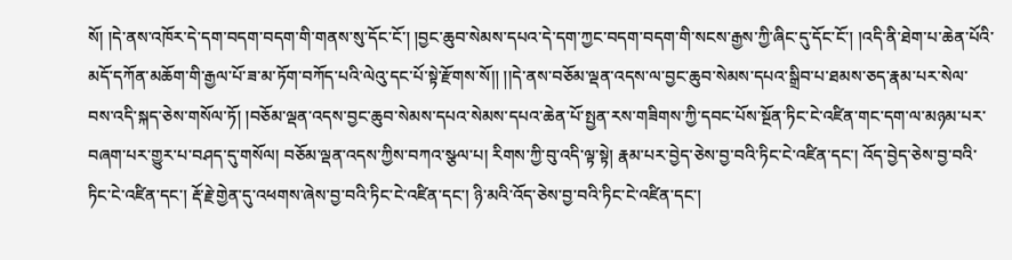སོ། །དེ་ནས་འཁོར་དེ་དག་བདག་བདག་གི་གནས་སུ་དོང་ངོ་། །བྱང་ཆུབ་སེམས་དཔའ་དེ་དག་ཀྱང་བདག་བདག་གི་སངས་རྒྱས་ཀྱི་ཞིང་དུ་དོང་ངོ་། །འདི་ནི་ཐེག་པ་ཆེན་པོའི་མདོ་དཀོན་མཆོག་གི་རྒྱལ་པོ་ཟ་མ་ཏོག་བཀོད་པའི་ལེའུ་དང་པོ་སྟེ་རྫོགས་སོ།། །།དེ་ནས་བཅོམ་ལྡན་འདས་ལ་བྱང་ཆུབ་སེམས་དཔའ་སྒྲིབ་པ་ཐམས་ཅད་རྣམ་པར་སེལ་བས་འདི་སྐད་ཅེས་གསོལ་ཏོ། །བཅོམ་ལྡན་འདས་བྱང་ཆུབ་སེམས་དཔའ་སེམས་དཔའ་ཆེན་པོ་སྤྱན་རས་གཟིགས་ཀྱི་དབང་པོས་སྔོན་ཏིང་ངེ་འཛིན་གང་དག་ལ་མཉམ་པར་བཞག་པར་གྱུར་པ་བཤད་དུ་གསོལ། བཅོམ་ལྡན་འདས་ཀྱིས་བཀའ་སྩལ་པ། རིགས་ཀྱི་བུ་འདི་ལྟ་སྟེ། རྣམ་པར་བྱེད་ཅེས་བྱ་བའི་ཏིང་ངེ་འཛིན་དང་། འོད་བྱེད་ཅེས་བྱ་བའི་ཏིང་ངེ་འཛིན་དང་། རྡོ་རྗེ་གྱེན་དུ་འཕགས་ཞེས་བྱ་བའི་ཏིང་ངེ་འཛིན་དང་། ཉི་མའི་འོད་ཅེས་བྱ་བའི་ཏིང་ངེ་འཛིན་དང་།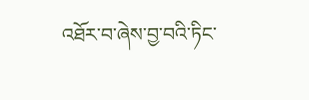འཐོར་བ་ཞེས་བྱ་བའི་ཏིང་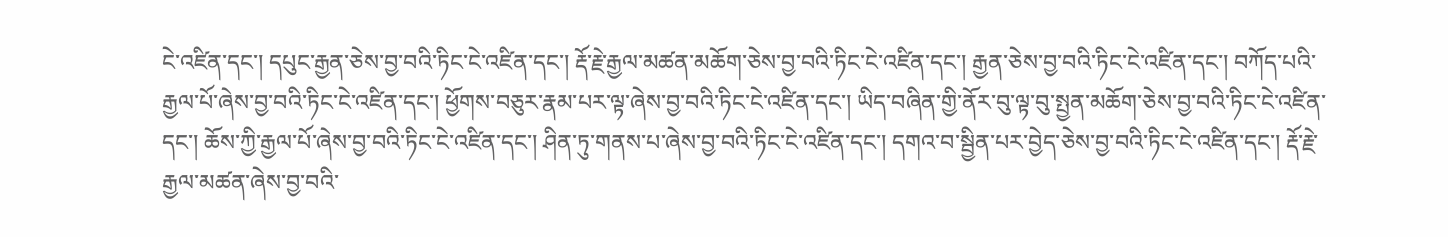ངེ་འཛིན་དང་། དཔུང་རྒྱན་ཅེས་བྱ་བའི་ཏིང་ངེ་འཛིན་དང་། རྡོ་རྗེ་རྒྱལ་མཚན་མཆོག་ཅེས་བྱ་བའི་ཏིང་ངེ་འཛིན་དང་། རྒྱན་ཅེས་བྱ་བའི་ཏིང་ངེ་འཛིན་དང་། བཀོད་པའི་རྒྱལ་པོ་ཞེས་བྱ་བའི་ཏིང་ངེ་འཛིན་དང་། ཕྱོགས་བཅུར་རྣམ་པར་ལྟ་ཞེས་བྱ་བའི་ཏིང་ངེ་འཛིན་དང་། ཡིད་བཞིན་གྱི་ནོར་བུ་ལྟ་བུ་སྤྱན་མཆོག་ཅེས་བྱ་བའི་ཏིང་ངེ་འཛིན་དང་། ཆོས་ཀྱི་རྒྱལ་པོ་ཞེས་བྱ་བའི་ཏིང་ངེ་འཛིན་དང་། ཤིན་ཏུ་གནས་པ་ཞེས་བྱ་བའི་ཏིང་ངེ་འཛིན་དང་། དགའ་བ་སྦྱིན་པར་བྱེད་ཅེས་བྱ་བའི་ཏིང་ངེ་འཛིན་དང་། རྡོ་རྗེ་རྒྱལ་མཚན་ཞེས་བྱ་བའི་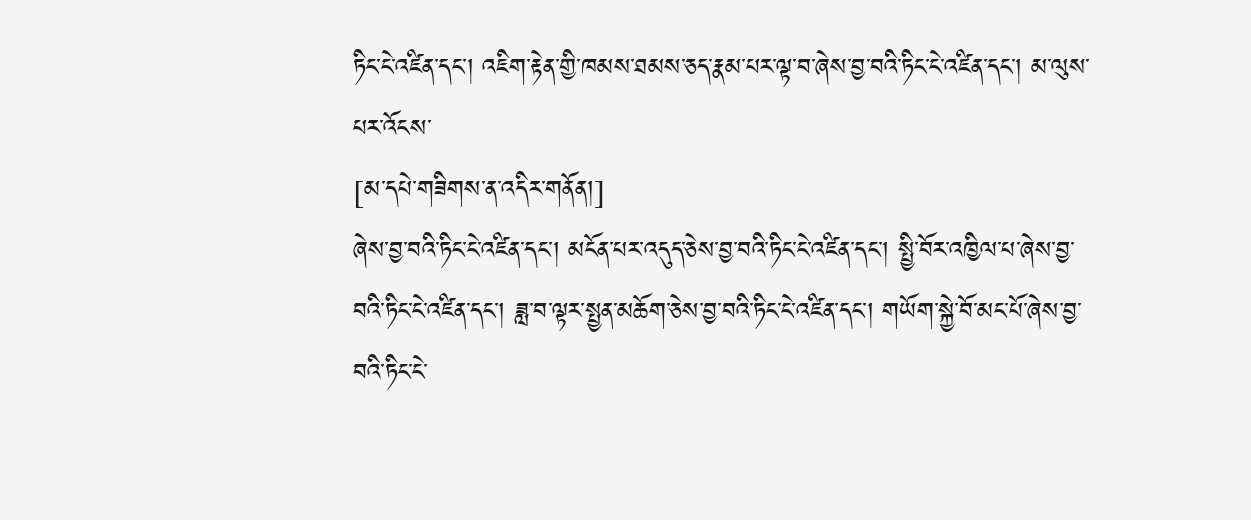ཏིང་ངེ་འཛིན་དང་། འཇིག་རྟེན་གྱི་ཁམས་ཐམས་ཅད་རྣམ་པར་ལྟ་བ་ཞེས་བྱ་བའི་ཏིང་ངེ་འཛིན་དང་། མ་ལུས་པར་འོངས་
[མ་དཔེ་གཟིགས་ན་འདིར་གནོན།]
ཞེས་བྱ་བའི་ཏིང་ངེ་འཛིན་དང་། མངོན་པར་འདུད་ཅེས་བྱ་བའི་ཏིང་ངེ་འཛིན་དང་། སྤྱི་བོར་འཁྱིལ་པ་ཞེས་བྱ་བའི་ཏིང་ངེ་འཛིན་དང་། ཟླ་བ་ལྟར་སྤྱན་མཆོག་ཅེས་བྱ་བའི་ཏིང་ངེ་འཛིན་དང་། གཡོག་སྐྱེ་བོ་མང་པོ་ཞེས་བྱ་བའི་ཏིང་ངེ་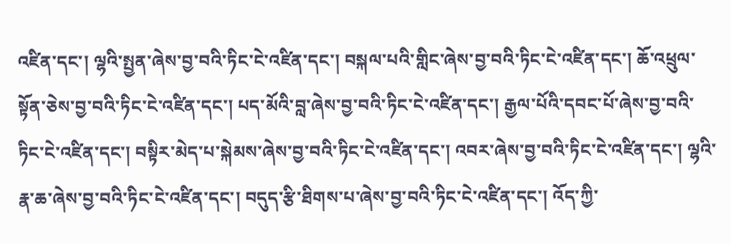འཛིན་དང་། ལྷའི་སྤྱན་ཞེས་བྱ་བའི་ཏིང་ངེ་འཛིན་དང་། བསྐལ་པའི་གླིང་ཞེས་བྱ་བའི་ཏིང་ངེ་འཛིན་དང་། ཆོ་འཕྲུལ་སྟོན་ཅེས་བྱ་བའི་ཏིང་ངེ་འཛིན་དང་། པད་མོའི་བླ་ཞེས་བྱ་བའི་ཏིང་ངེ་འཛིན་དང་། རྒྱལ་པོའི་དབང་པོ་ཞེས་བྱ་བའི་ཏིང་ངེ་འཛིན་དང་། བསྟིར་མེད་པ་སྐེམས་ཞེས་བྱ་བའི་ཏིང་ངེ་འཛིན་དང་། འབར་ཞེས་བྱ་བའི་ཏིང་ངེ་འཛིན་དང་། ལྷའི་རྣ་ཆ་ཞེས་བྱ་བའི་ཏིང་ངེ་འཛིན་དང་། བདུད་རྩི་ཐིགས་པ་ཞེས་བྱ་བའི་ཏིང་ངེ་འཛིན་དང་། འོད་ཀྱི་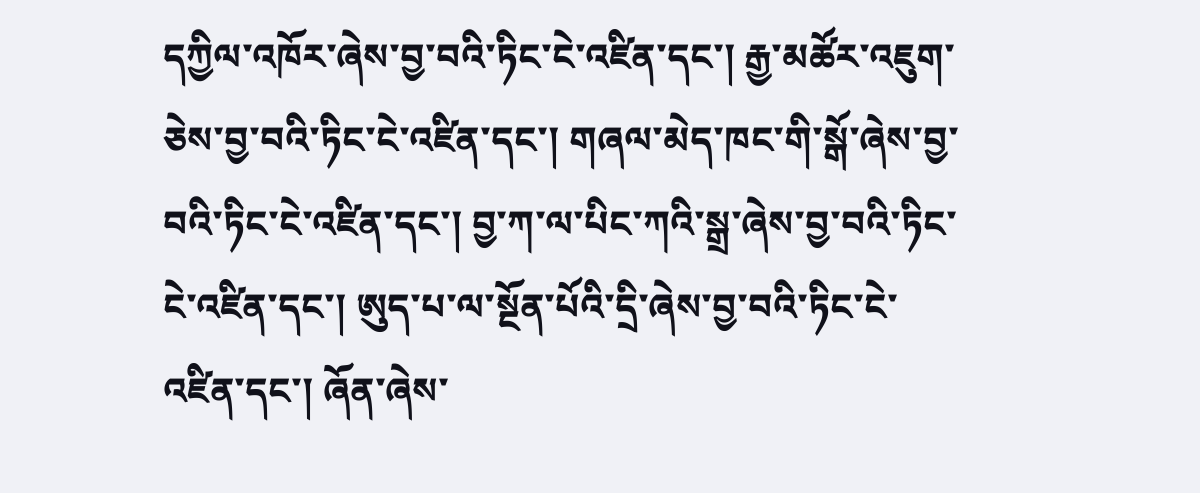དཀྱིལ་འཁོར་ཞེས་བྱ་བའི་ཏིང་ངེ་འཛིན་དང་། རྒྱ་མཚོར་འཇུག་ཅེས་བྱ་བའི་ཏིང་ངེ་འཛིན་དང་། གཞལ་མེད་ཁང་གི་སྒོ་ཞེས་བྱ་བའི་ཏིང་ངེ་འཛིན་དང་། བྱ་ཀ་ལ་པིང་ཀའི་སྒྲ་ཞེས་བྱ་བའི་ཏིང་ངེ་འཛིན་དང་། ཨུད་པ་ལ་སྔོན་པོའི་དྲི་ཞེས་བྱ་བའི་ཏིང་ངེ་འཛིན་དང་། ཞོན་ཞེས་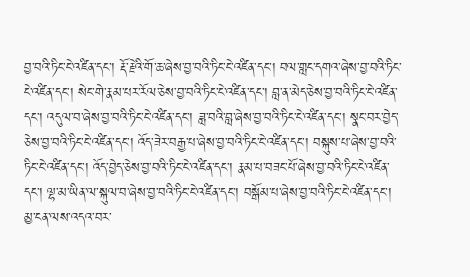བྱ་བའི་ཏིང་ངེ་འཛིན་དང་། རྡོ་རྗེའི་གོ་ཆ་ཞེས་བྱ་བའི་ཏིང་ངེ་འཛིན་དང་། བལ་གླང་དགའ་ཞེས་བྱ་བའི་ཏིང་ངེ་འཛིན་དང་། སེང་གེ་རྣམ་པར་རོལ་ཅེས་བྱ་བའི་ཏིང་ངེ་འཛིན་དང་། བླ་ན་མེད་ཅེས་བྱ་བའི་ཏིང་ངེ་འཛིན་དང་། འདུལ་བ་ཞེས་བྱ་བའི་ཏིང་ངེ་འཛིན་དང་། ཟླ་བའི་བླ་ཞེས་བྱ་བའི་ཏིང་ངེ་འཛིན་དང་། སྣང་བར་བྱེད་ཅེས་བྱ་བའི་ཏིང་ངེ་འཛིན་དང་། འོད་ཟེར་བརྒྱ་པ་ཞེས་བྱ་བའི་ཏིང་ངེ་འཛིན་དང་། བསྐུས་པ་ཞེས་བྱ་བའི་ཏིང་ངེ་འཛིན་དང་། འོད་བྱེད་ཅེས་བྱ་བའི་ཏིང་ངེ་འཛིན་དང་། རྣམ་པ་བཟང་པོ་ཞེས་བྱ་བའི་ཏིང་ངེ་འཛིན་དང་། ལྷ་མ་ཡིན་ལ་སྐུལ་བ་ཞེས་བྱ་བའི་ཏིང་ངེ་འཛིན་དང་། བསྒོམ་པ་ཞེས་བྱ་བའི་ཏིང་ངེ་འཛིན་དང་། མྱ་ངན་ལས་འདའ་བར་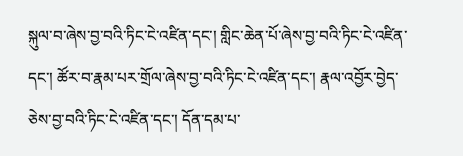སྐུལ་བ་ཞེས་བྱ་བའི་ཏིང་ངེ་འཛིན་དང་། གླིང་ཆེན་པོ་ཞེས་བྱ་བའི་ཏིང་ངེ་འཛིན་དང་། ཚོར་བ་རྣམ་པར་གྲོལ་ཞེས་བྱ་བའི་ཏིང་ངེ་འཛིན་དང་། རྣལ་འབྱོར་བྱེད་ཅེས་བྱ་བའི་ཏིང་ངེ་འཛིན་དང་། དོན་དམ་པ་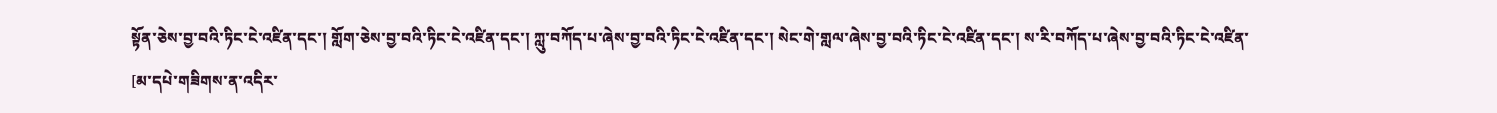སྟོན་ཅེས་བྱ་བའི་ཏིང་ངེ་འཛིན་དང་། གློག་ཅེས་བྱ་བའི་ཏིང་ངེ་འཛིན་དང་། ཀླུ་བཀོད་པ་ཞེས་བྱ་བའི་ཏིང་ངེ་འཛིན་དང་། སེང་གེ་གླལ་ཞེས་བྱ་བའི་ཏིང་ངེ་འཛིན་དང་། ས་རི་བཀོད་པ་ཞེས་བྱ་བའི་ཏིང་ངེ་འཛིན་
[མ་དཔེ་གཟིགས་ན་འདིར་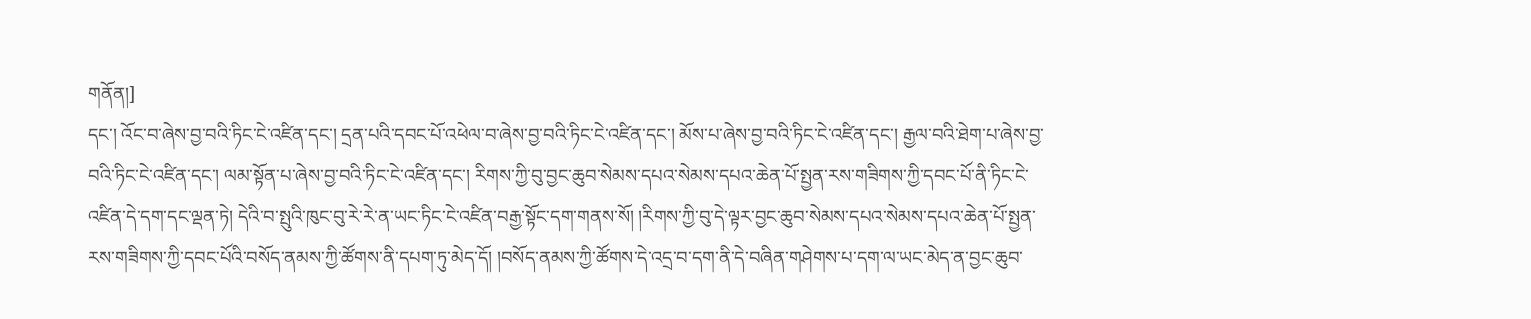གནོན།]
དང་། འོང་བ་ཞེས་བྱ་བའི་ཏིང་ངེ་འཛིན་དང་། དྲན་པའི་དབང་པོ་འཕེལ་བ་ཞེས་བྱ་བའི་ཏིང་ངེ་འཛིན་དང་། མོས་པ་ཞེས་བྱ་བའི་ཏིང་ངེ་འཛིན་དང་། རྒྱལ་བའི་ཐེག་པ་ཞེས་བྱ་བའི་ཏིང་ངེ་འཛིན་དང་། ལམ་སྟོན་པ་ཞེས་བྱ་བའི་ཏིང་ངེ་འཛིན་དང་། རིགས་ཀྱི་བུ་བྱང་ཆུབ་སེམས་དཔའ་སེམས་དཔའ་ཆེན་པོ་སྤྱན་རས་གཟིགས་ཀྱི་དབང་པོ་ནི་ཏིང་ངེ་འཛིན་དེ་དག་དང་ལྡན་ཏེ། དེའི་བ་སྤུའི་ཁུང་བུ་རེ་རེ་ན་ཡང་ཏིང་ངེ་འཛིན་བརྒྱ་སྟོང་དག་གནས་སོ། །རིགས་ཀྱི་བུ་དེ་ལྟར་བྱང་ཆུབ་སེམས་དཔའ་སེམས་དཔའ་ཆེན་པོ་སྤྱན་རས་གཟིགས་ཀྱི་དབང་པོའི་བསོད་ནམས་ཀྱི་ཚོགས་ནི་དཔག་ཏུ་མེད་དོ། །བསོད་ནམས་ཀྱི་ཚོགས་དེ་འདྲ་བ་དག་ནི་དེ་བཞིན་གཤེགས་པ་དག་ལ་ཡང་མེད་ན་བྱང་ཆུབ་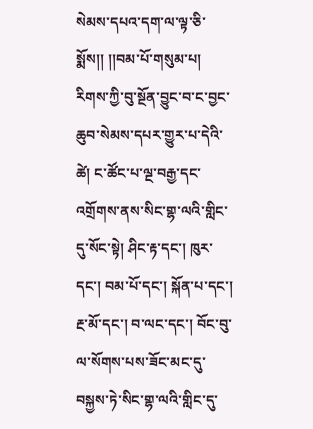སེམས་དཔའ་དག་ལ་ལྟ་ཅི་སྨོས།། །།བམ་པོ་གསུམ་པ། རིགས་ཀྱི་བུ་སྔོན་བྱུང་བ་ང་བྱང་ཆུབ་སེམས་དཔར་གྱུར་པ་དེའི་ཚེ། ང་ཚོང་པ་ལྔ་བརྒྱ་དང་འགྲོགས་ནས་སིང་གྷ་ལའི་གླིང་དུ་སོང་སྟེ། ཤིང་རྟ་དང་། ཁུར་དང་། བམ་པོ་དང་། སྐོན་པ་དང་། རྔ་མོ་དང་། བ་ལང་དང་། བོང་བུ་ལ་སོགས་པས་ཟོང་མང་དུ་བསྐྱས་ཏེ་སིང་གྷ་ལའི་གླིང་དུ་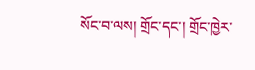སོང་བ་ལས། གྲོང་དང་། གྲོང་ཁྱེར་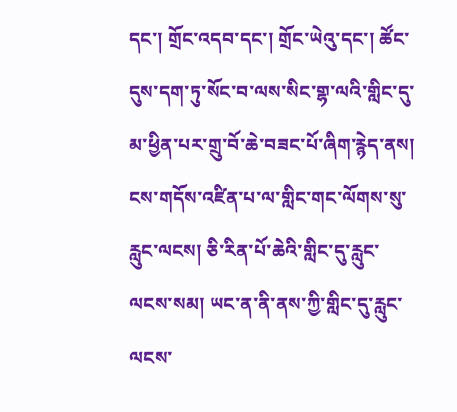དང་། གྲོང་འདབ་དང་། གྲོང་ཡེའུ་དང་། ཚོང་དུས་དག་ཏུ་སོང་བ་ལས་སིང་གྷ་ལའི་གླིང་དུ་མ་ཕྱིན་པར་གྲུ་བོ་ཆེ་བཟང་པོ་ཞིག་རྙེད་ནས། ངས་གདོས་འཛིན་པ་ལ་གླིང་གང་ལོགས་སུ་རླུང་ལངས། ཅི་རིན་པོ་ཆེའི་གླིང་དུ་རླུང་ལངས་སམ། ཡང་ན་ནི་ནས་ཀྱི་གླིང་དུ་རླུང་ལངས་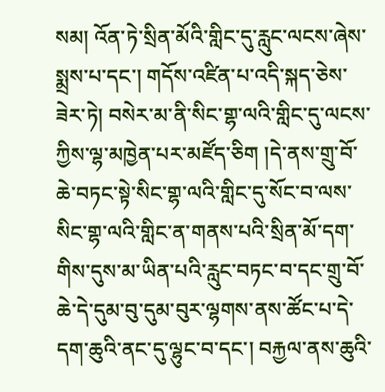སམ། འོན་ཏེ་སྲིན་མོའི་གླིང་དུ་རླུང་ལངས་ཞེས་སྨྲས་པ་དང་། གདོས་འཛིན་པ་འདི་སྐད་ཅེས་ཟེར་ཏེ། བསེར་མ་ནི་སིང་གྷ་ལའི་གླིང་དུ་ལངས་ཀྱིས་ལྷ་མཁྱེན་པར་མཛོད་ཅིག །དེ་ནས་གྲུ་བོ་ཆེ་བཏང་སྟེ་སིང་གྷ་ལའི་གླིང་དུ་སོང་བ་ལས་སིང་གྷ་ལའི་གླིང་ན་གནས་པའི་སྲིན་མོ་དག་གིས་དུས་མ་ཡིན་པའི་རླུང་བཏང་བ་དང་གྲུ་བོ་ཆེ་དེ་དུམ་བུ་དུམ་བུར་ལྷགས་ནས་ཚོང་པ་དེ་དག་ཆུའི་ནང་དུ་ལྷུང་བ་དང་། བརྐྱལ་ནས་ཆུའི་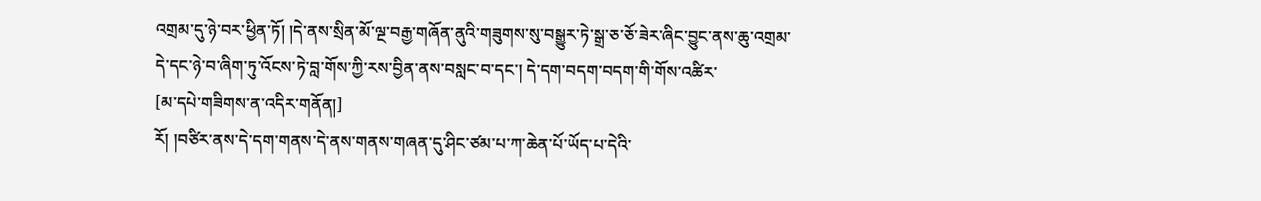འགྲམ་དུ་ཉེ་བར་ཕྱིན་ཏོ། །དེ་ནས་སྲིན་མོ་ལྔ་བརྒྱ་གཞོན་ནུའི་གཟུགས་སུ་བསྒྱུར་ཏེ་སྒྲ་ཅ་ཅོ་ཟེར་ཞིང་བྱུང་ནས་ཆུ་འགྲམ་དེ་དང་ཉེ་བ་ཞིག་ཏུ་འོངས་ཏེ་བླ་གོས་ཀྱི་རས་བྱིན་ནས་བསླང་བ་དང་། དེ་དག་བདག་བདག་གི་གོས་འཚིར་
[མ་དཔེ་གཟིགས་ན་འདིར་གནོན།]
རོ། །བཙིར་ནས་དེ་དག་གནས་དེ་ནས་གནས་གཞན་དུ་ཤིང་ཙམ་པ་ཀ་ཆེན་པོ་ཡོད་པ་དེའི་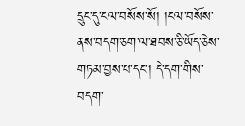དྲུང་དུ་ངལ་བསོས་སོ། །ངལ་བསོས་ནས་བདག་ཅག་ལ་ཐབས་ཅི་ཡོད་ཅེས་གཏམ་བྱས་པ་དང་། དེ་དག་གིས་བདག་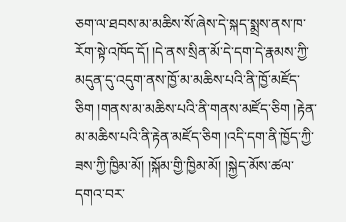ཅག་ལ་ཐབས་མ་མཆིས་སོ་ཞེས་དེ་སྐད་སྨྲས་ནས་ཁ་རོག་སྟེ་འཁོད་དོ། །དེ་ནས་སྲིན་མོ་དེ་དག་དེ་རྣམས་ཀྱི་མདུན་དུ་འདུག་ནས་ཁྱོ་མ་མཆིས་པའི་ནི་ཁྱོ་མཛོད་ཅིག །གནས་མ་མཆིས་པའི་ནི་གནས་མཛོད་ཅིག །རྟེན་མ་མཆིས་པའི་ནི་རྟེན་མཛོད་ཅིག །འདི་དག་ནི་ཁྱོད་ཀྱི་ཟས་ཀྱི་ཁྱིམ་མོ། །སྐོམ་གྱི་ཁྱིམ་མོ། །སྐྱེད་མོས་ཚལ་དགའ་བར་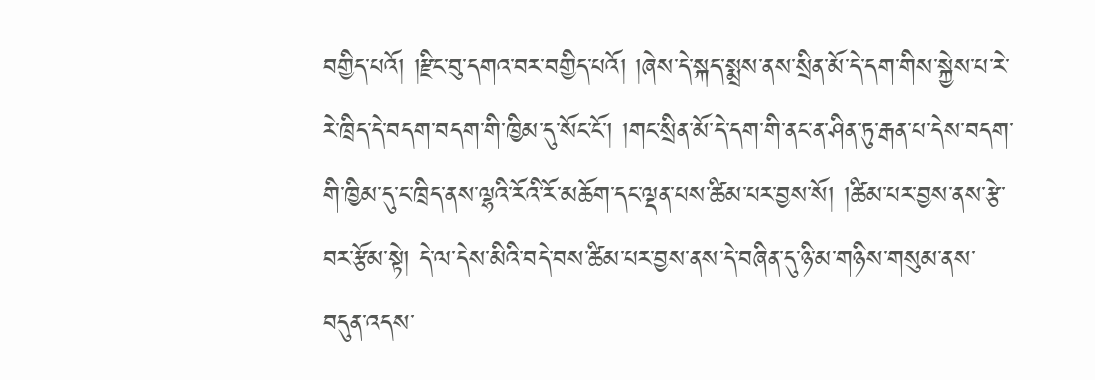བགྱིད་པའོ། །རྫིང་བུ་དགའ་བར་བགྱིད་པའོ། །ཞེས་དེ་སྐད་སྨྲས་ནས་སྲིན་མོ་དེ་དག་གིས་སྐྱེས་པ་རེ་རེ་ཁྲིད་དེ་བདག་བདག་གི་ཁྱིམ་དུ་སོང་ངོ་། །གང་སྲིན་མོ་དེ་དག་གི་ནང་ན་ཤིན་ཏུ་རྒན་པ་དེས་བདག་གི་ཁྱིམ་དུ་ང་ཁྲིད་ནས་ལྷའི་རོའི་རོ་མཆོག་དང་ལྡན་པས་ཚིམ་པར་བྱས་སོ། །ཚིམ་པར་བྱས་ནས་རྩེ་བར་རྩོམ་སྟེ། དེ་ལ་དེས་མིའི་བདེ་བས་ཚིམ་པར་བྱས་ནས་དེ་བཞིན་དུ་ཉི་མ་གཉིས་གསུམ་ནས་བདུན་འདས་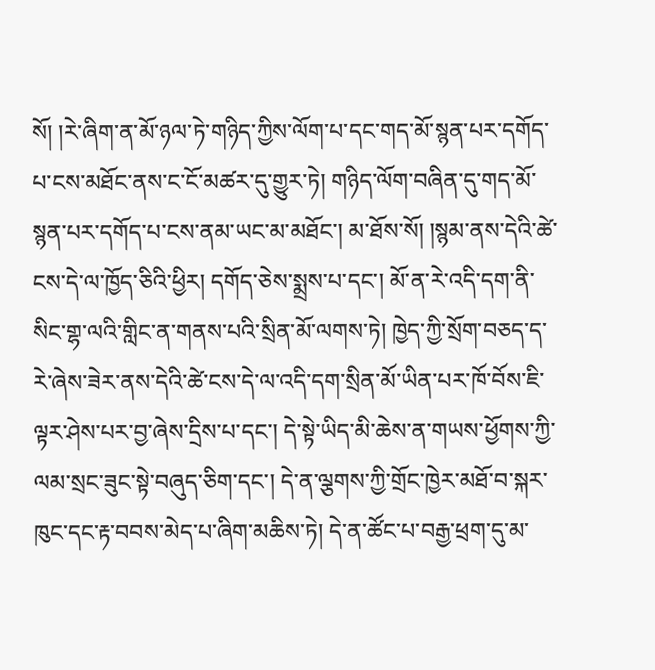སོ། །རེ་ཞིག་ན་མོ་ཉལ་ཏེ་གཉིད་ཀྱིས་ལོག་པ་དང་གད་མོ་སྙན་པར་དགོད་པ་ངས་མཐོང་ནས་ང་ངོ་མཚར་དུ་གྱུར་ཏེ། གཉིད་ལོག་བཞིན་དུ་གད་མོ་སྙན་པར་དགོད་པ་ངས་ནམ་ཡང་མ་མཐོང་། མ་ཐོས་སོ། །སྙམ་ནས་དེའི་ཚེ་ངས་དེ་ལ་ཁྱོད་ཅིའི་ཕྱིར། དགོད་ཅེས་སྨྲས་པ་དང་། མོ་ན་རེ་འདི་དག་ནི་སིང་གྷ་ལའི་གླིང་ན་གནས་པའི་སྲིན་མོ་ལགས་ཏེ། ཁྱེད་ཀྱི་སྲོག་བཅད་ད་རེ་ཞེས་ཟེར་ནས་དེའི་ཚེ་ངས་དེ་ལ་འདི་དག་སྲིན་མོ་ཡིན་པར་ཁོ་བོས་ཇི་ལྟར་ཤེས་པར་བྱ་ཞེས་དྲིས་པ་དང་། དེ་སྟེ་ཡིད་མི་ཆེས་ན་གཡས་ཕྱོགས་ཀྱི་ལམ་སྲང་ཟུང་སྟེ་བཞུད་ཅིག་དང་། དེ་ན་ལྕགས་ཀྱི་གྲོང་ཁྱེར་མཐོ་བ་སྐར་ཁུང་དང་རྟ་བབས་མེད་པ་ཞིག་མཆིས་ཏེ། དེ་ན་ཚོང་པ་བརྒྱ་ཕྲག་དུ་མ་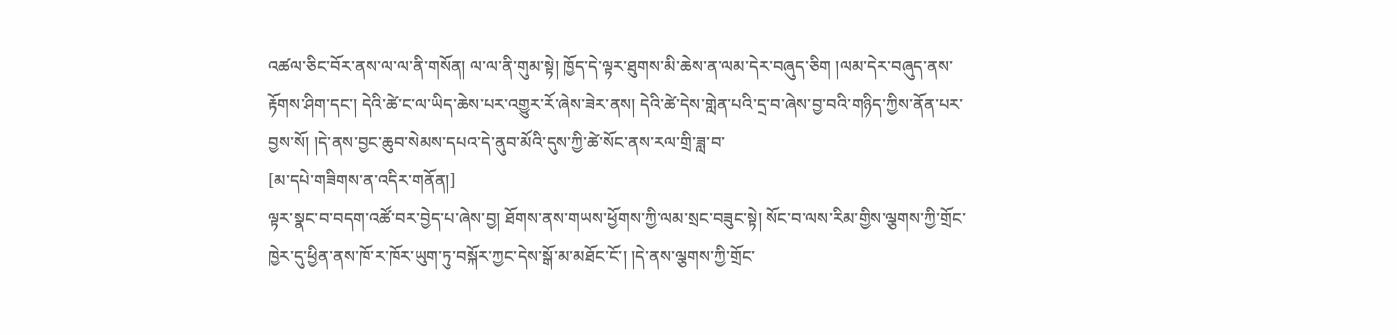འཚལ་ཅིང་བོར་ནས་ལ་ལ་ནི་གསོན། ལ་ལ་ནི་གུམ་སྟེ། ཁྱོད་དེ་ལྟར་ཐུགས་མི་ཆེས་ན་ལམ་དེར་བཞུད་ཅིག །ལམ་དེར་བཞུད་ནས་རྟོགས་ཤིག་དང་། དེའི་ཚེ་ང་ལ་ཡིད་ཆེས་པར་འགྱུར་རོ་ཞེས་ཟེར་ནས། དེའི་ཚེ་དེས་གླེན་པའི་དྲ་བ་ཞེས་བྱ་བའི་གཉིད་ཀྱིས་ནོན་པར་བྱས་སོ། །དེ་ནས་བྱང་ཆུབ་སེམས་དཔའ་དེ་ནུབ་མོའི་དུས་ཀྱི་ཚེ་སོང་ནས་རལ་གྲི་ཟླ་བ་
[མ་དཔེ་གཟིགས་ན་འདིར་གནོན།]
ལྟར་སྣང་བ་བདག་འཚོ་བར་བྱེད་པ་ཞེས་བྱ། ཐོགས་ནས་གཡས་ཕྱོགས་ཀྱི་ལམ་སྲང་བཟུང་སྟེ། སོང་བ་ལས་རིམ་གྱིས་ལྕགས་ཀྱི་གྲོང་ཁྱེར་དུ་ཕྱིན་ནས་ཁོ་ར་ཁོར་ཡུག་ཏུ་བསྐོར་ཀྱང་དེས་སྒོ་མ་མཐོང་ངོ་། །དེ་ནས་ལྕགས་ཀྱི་གྲོང་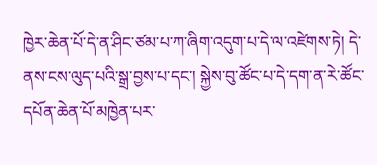ཁྱེར་ཆེན་པོ་དེ་ན་ཤིང་ཙམ་པ་ཀ་ཞིག་འདུག་པ་དེ་ལ་འཛེགས་ཏེ། དེ་ནས་ངས་ལུད་པའི་སྒྲ་བྱས་པ་དང་། སྐྱེས་བུ་ཚོང་པ་དེ་དག་ན་རེ་ཚོང་དཔོན་ཆེན་པོ་མཁྱེན་པར་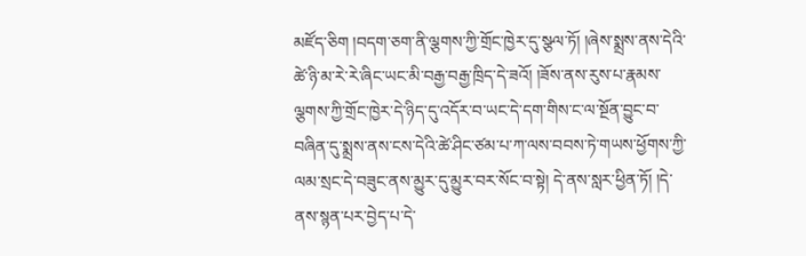མཛོད་ཅིག །བདག་ཅག་ནི་ལྕགས་ཀྱི་གྲོང་ཁྱེར་དུ་སྩལ་ཏོ། །ཞེས་སྨྲས་ནས་དེའི་ཚེ་ཉི་མ་རེ་རེ་ཞིང་ཡང་མི་བརྒྱ་བརྒྱ་ཁྲིད་དེ་ཟའོ། །ཟོས་ནས་རུས་པ་རྣམས་ལྕགས་ཀྱི་གྲོང་ཁྱེར་དེ་ཉིད་དུ་འདོར་བ་ཡང་དེ་དག་གིས་ང་ལ་སྔོན་བྱུང་བ་བཞིན་དུ་སྨྲས་ནས་ངས་དེའི་ཚེ་ཤིང་ཙམ་པ་ཀ་ལས་བབས་ཏེ་གཡས་ཕྱོགས་ཀྱི་ལམ་སྲང་དེ་བཟུང་ནས་མྱུར་དུ་མྱུར་བར་སོང་བ་སྟེ། དེ་ནས་སླར་ཕྱིན་ཏོ། །དེ་ནས་སྙན་པར་བྱེད་པ་དེ་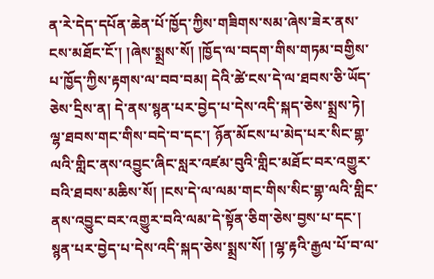ན་རེ་དེད་དཔོན་ཆེན་པོ་ཁྱོད་ཀྱིས་གཟིགས་སམ་ཞེས་ཟེར་ནས་ངས་མཐོང་ངོ་། །ཞེས་སྨྲས་སོ། །ཁྱོད་ལ་བདག་གིས་གཏམ་བགྱིས་པ་ཁྱོད་ཀྱིས་རྟགས་ལ་བབ་བམ། དེའི་ཚེ་ངས་དེ་ལ་ཐབས་ཅི་ཡོད་ཅེས་དྲིས་ན། དེ་ནས་སྙན་པར་བྱེད་པ་དེས་འདི་སྐད་ཅེས་སྨྲས་ཏེ། ལྷ་ཐབས་གང་གིས་བདེ་བ་དང་། ཉོན་མོངས་པ་མེད་པར་སིང་གྷ་ལའི་གླིང་ནས་འབྱུང་ཞིང་སླར་འཛམ་བུའི་གླིང་མཐོང་བར་འགྱུར་བའི་ཐབས་མཆིས་སོ། །ངས་དེ་ལ་ལམ་གང་གིས་སིང་གྷ་ལའི་གླིང་ནས་འབྱུང་བར་འགྱུར་བའི་ལམ་དེ་སྟོན་ཅིག་ཅེས་བྱས་པ་དང་། སྙན་པར་བྱེད་པ་དེས་འདི་སྐད་ཅེས་སྨྲས་སོ། །ལྷ་རྟའི་རྒྱལ་པོ་བ་ལ་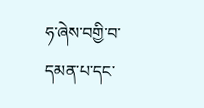ཧ་ཞེས་བགྱི་བ་དམན་པ་དང་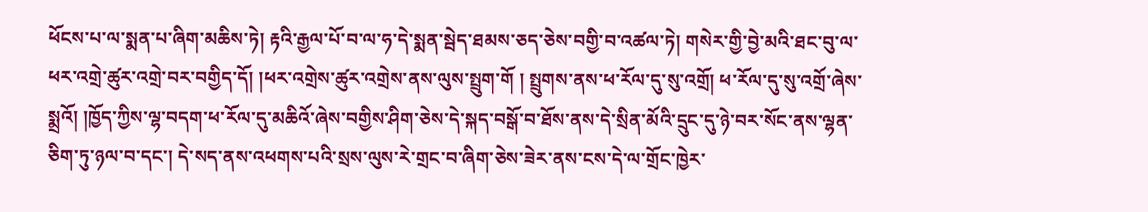ཕོངས་པ་ལ་སྨན་པ་ཞིག་མཆིས་ཏེ། རྟའི་རྒྱལ་པོ་བ་ལ་ཧ་དེ་སྨན་སྦེད་ཐམས་ཅད་ཅེས་བགྱི་བ་འཚལ་ཏེ། གསེར་གྱི་བྱེ་མའི་ཐང་བུ་ལ་ཕར་འགྲེ་ཚུར་འགྲེ་བར་བགྱིད་དོ། །ཕར་འགྲེས་ཚུར་འགྲེས་ནས་ལུས་སྤྲུག་གོ ། སྤྲུགས་ནས་ཕ་རོལ་དུ་སུ་འགྲོ། ཕ་རོལ་དུ་སུ་འགྲོ་ཞེས་སྨྲའོ། །ཁྱོད་ཀྱིས་ལྷ་བདག་ཕ་རོལ་དུ་མཆིའོ་ཞེས་བགྱིས་ཤིག་ཅེས་དེ་སྐད་བསྒོ་བ་ཐོས་ནས་དེ་སྲིན་མོའི་དྲུང་དུ་ཉེ་བར་སོང་ནས་ལྷན་ཅིག་ཏུ་ཉལ་བ་དང་། དེ་སད་ནས་འཕགས་པའི་སྲས་ལུས་རེ་གྲང་བ་ཞིག་ཅེས་ཟེར་ནས་ངས་དེ་ལ་གྲོང་ཁྱེར་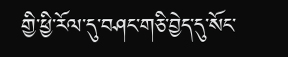གྱི་ཕྱི་རོལ་དུ་བཤང་གཅི་བྱེད་དུ་སོང་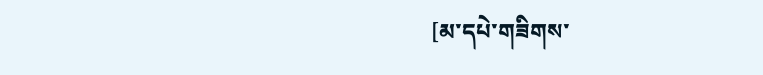[མ་དཔེ་གཟིགས་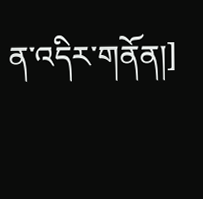ན་འདིར་གནོན།]